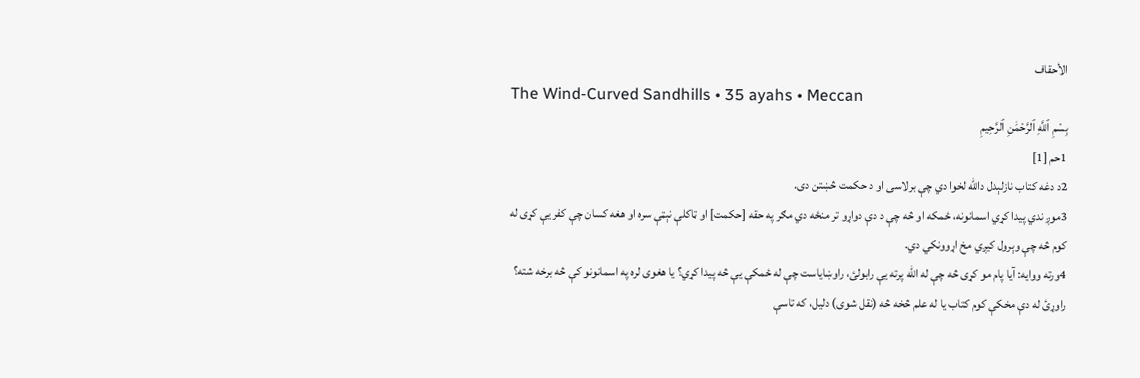الأحقاف
The Wind-Curved Sandhills • 35 ayahs • Meccan
بِسْمِ ٱللَّهِ ٱلرَّحْمَٰنِ ٱلرَّحِيمِ
1حم [1]
2د دغه كتاب نازلېدل دالله لخوا دي چې برلاسى او د حكمت څښتن دى.
3موږ ندي پيدا کړي اسمانونه، ځمكه او څه چې د دې دواړو تر منځه دي مګر په حقه [حکمت] او ټاكلې نېټې سره او هغه کسان چې کفر يې کړی له کوم څه چې وېرول كيږي مخ اړوونكي دي.
4ورته ووايه: آيا پام مو كړی څه چې له الله پرته يې رابولئ، راوښاياست چې له ځمكې يې څه پيدا كړي؟ يا هغوى لره په اسمانونو كې څه برخه شته؟ راوړئ له دې مخکې كوم كتاب يا له علم څخه څه (نقل شوى) دليل، كه تاسې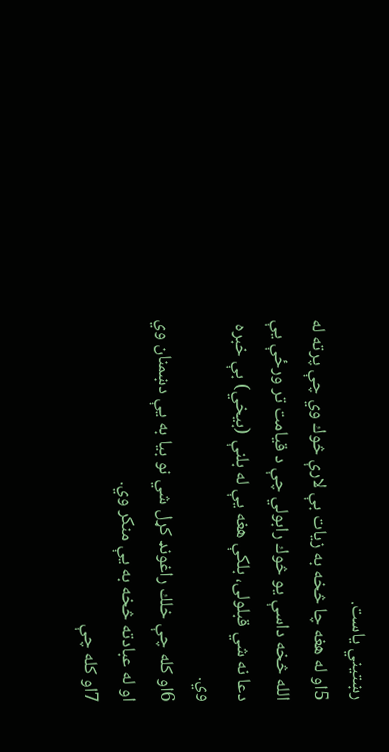رښتيني ياست.
5او له هغه چا څخه به زيات بې لارې څوك وي چې پرته له الله څخه داسې یو څوك رابولي چې د قيامت تر ورځې يې دعا نه شي قبلولى، بلكې هغه يې له بلنې (بيخي) بې خبره وي.
6او كله چې خلك راغونډ كړل شي نو بيا به يې دښمنان وي او له عبادته څخه به يې منكر وي.
7او كله چې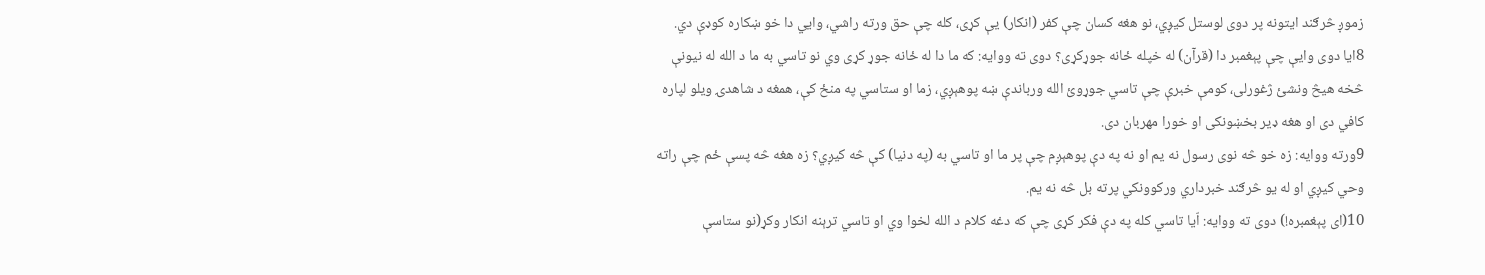زموږ څرګند ايتونه پر دوی لوستل كيږي، نو هغه کسان چې کفر (انکار) يې کړی، کله چې حق ورته راشي، وايي دا خو ښكاره كوډې دي.
8ايا دوى وايې چې پېغمبر دا (قرآن) له خپله ځانه جوړكړی؟ دوى ته ووايه: كه ما دا له ځانه جوړ كړى وي نو تاسي به ما د الله له نيونې څخه هيڅ ونشئ ژغورلى، كومې خبرې چې تاسي جوړوئ الله ورباندې ښه پوهېږي، زما او ستاسي په منځ كې، همغه د شاهدۍ ويلو لپاره كافي دى او هغه ډير بخښونكى او خورا مهربان دى.
9ورته ووايه: زه خو څه نوى رسول نه يم او نه په دې پوهېږم چې پر ما او تاسي به (په دنیا) کې څه كيږي؟ زه هغه څه پسې ځم چې راته وحي كيږي او له يو څرګند خبرداري وركوونكي پرته بل څه نه يم.
10(اى پېغمبره!) دوى ته ووايه: اّيا تاسي كله په دې فكر كړى چې كه دغه كلام د الله لخوا وي او تاسي ترېنه انكار وكړ(نو ستاسې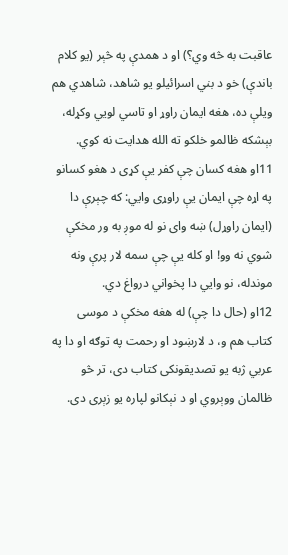عاقبت به څه وي؟) او د همدې په څېر (يو كلام باندې) خو د بني اسرائيلو يو شاهد، شاهدي هم ويلې ده، هغه ايمان راوړ او تاسي لويي وکړله، بېشکه ظالمو خلكو ته الله هدايت نه كوي.
11او هغه کسان چې کفر يې کړی د هغو کسانو په اړه چې ايمان يې راوړی وايي: كه چېرې دا (ايمان راوړل) ښه واى نو له موږ به ور مخکې شوي نه وو! او كله يې چې سمه لار پرې ونه موندله، نو وايي دا پخواني درواغ دي.
12او (حال دا چې) له هغه مخكې د موسى كتاب هم و، د لارښود او رحمت په توګه او دا په عربي ژبه يو تصديقونكى كتاب دى، تر څو ظالمان ووېروي او د نېكانو لپاره يو زېرى دى.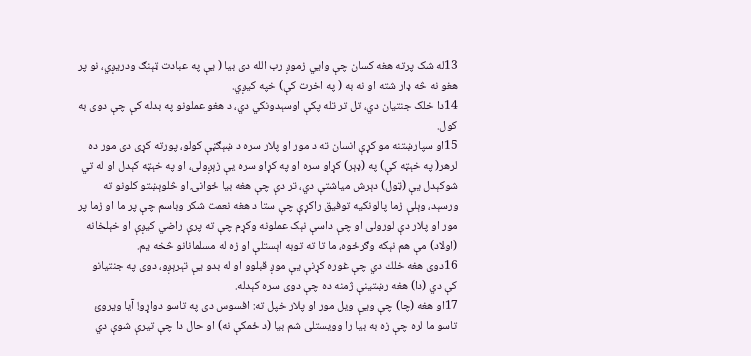13له شک پرته هغه كسان چې وايي زموږ رب الله دى بيا ( یې په عبادت ټېنګ ودريږي، نو پر هغو نه څه ډار شته او نه به ( په اخرت کې) خپه كيږي.
14دا خلک جنتيان دي، تل تر تله پكې اوسېدونكي دي، د هغو عملونو په بدله كې چې دوى به كول.
15او سپارښتنه مو کړې انسان ته د مور او پلار سره د ښېګڼې کولو، پورته کړی دی مور ده لرهر( په خېټه کې) په (ډېر) كړاو سره او په كړاو سره يې زېږولى، او په خېټه كېدل او له تي شوکېدل يې (ټول) دېرش مياشتې دي، تر دې چې هغه بيا ځوانۍ او څلوېښتو كلونو ته ورسېد، وېلې زما پالونکيه توفيق راكړې چې ستا د هغه نعمت شكر وباسم چې پر ما او زما پر مور او پلار دې لورولى او چې داسې نېک عملونه وكړم چې ته پرې راضي كيږې او خېلخانه (اولاد) مې هم نېکه وګرځوه، ما تا ته توبه اېستلې او زه له مسلمانانو څخه يم.
16دوى هغه خلك دي چې غوره کړنې يې موږ قبلوو او له بدو يې تېرېږو، دوى په جنتيانو كې دي (دا) هغه رښتينې ژمنه ده چې دوى سره كېدله.
17او هغه (چا) چې ويې ويل مور او پلار خپل ته: افسوس دی په تاسو دواړو! آیا ویروئ تاسو ما لره چې زه به بیا را وویستلی شم بیا (د ځمکې نه) او حال دا چې تیرې شوې دي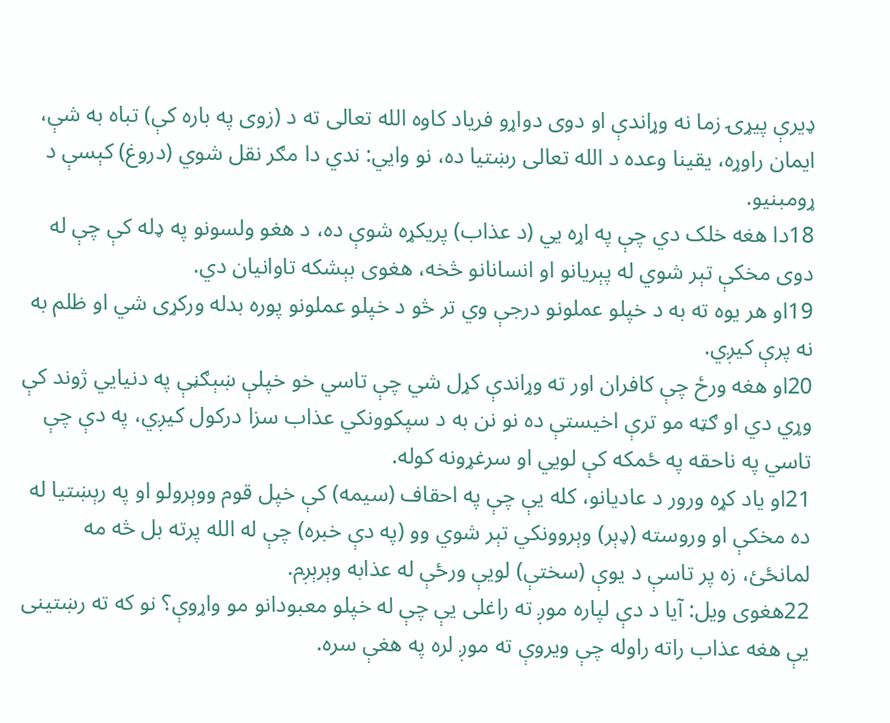ډیرې پیړۍ زما نه وړاندې او دوی دواړو فریاد کاوه الله تعالی ته د (زوی په باره کې) تباه به شې، ایمان راوړه، یقینا وعده د الله تعالی رښتیا ده، نو وایي: ندي دا مګر نقل شوي (دروغ) کېسې د ړومبنیو.
18دا هغه خلک دي چې په اړه یي (د عذاب) پریکړه شوې ده، د هغو ولسونو په ډله كې چې له دوی مخکې تېر شوي له پېريانو او انسانانو څخه، هغوى بېشكه تاوانيان دي.
19او هر يوه ته به د خپلو عملونو درجې وي تر څو د خپلو عملونو پوره بدله وركړى شي او ظلم به نه پرې كيږي.
20او هغه ورځ چې كافران اور ته وړاندې كړل شي چې تاسي خو خپلې ښېګڼې په دنيايي ژوند كې وړي دي او ګټه مو ترې اخيستې ده نو نن به د سپكوونكي عذاب سزا دركول كيږي، په دې چې تاسي په ناحقه په ځمكه كې لويي او سرغړونه كوله.
21او یاد کړه ورور د عاديانو، کله يې چې په احقاف (سیمه) کې خپل قوم ووېرولو او په رېښتيا له ده مخكې او وروسته (ډېر) وېروونكي تېر شوي وو (په دې خبره) چې له الله پرته بل څه مه لمانځئ، زه پر تاسې د يوې (سختې) لويې ورځې له عذابه وېرېږم.
22هغوى ويل: آيا د دې لپاره موږ ته راغلى يې چې له خپلو معبودانو مو واړوې؟ نو كه ته رښتينى يې هغه عذاب راته راوله چې ویروې ته موږ لره په هغې سره.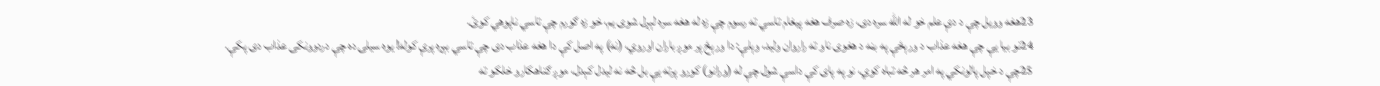23هغه وويل چې د دې علم خو له الله سره دى، زه صرف هغه پيغام تاسي ته رسوم چې زه له هغه سره لېږل شوى يم، خو زه ګورم چې تاسي ناپوهي كوئ.
24نو بيا يې چې هغه عذاب د ورېځې په بڼه د هغوى ناو ته راروان وليد، وېلې: دا ورېځ پر موږ باران اوروي، (نه) په اصل كې دا هغه عذاب دى چې تاسي بېړه پرې كوله! يوه سيلۍ ده چې دردوونکی عذاب دی پکې.
25چې د خپل پالونکي په امر هر څه تباه كوي، نو په پای کې داسې شول چې له (ورانو) كورو پرته يې بل څه نه ليدل كېدل، موږ ګناهکارو خلكو ته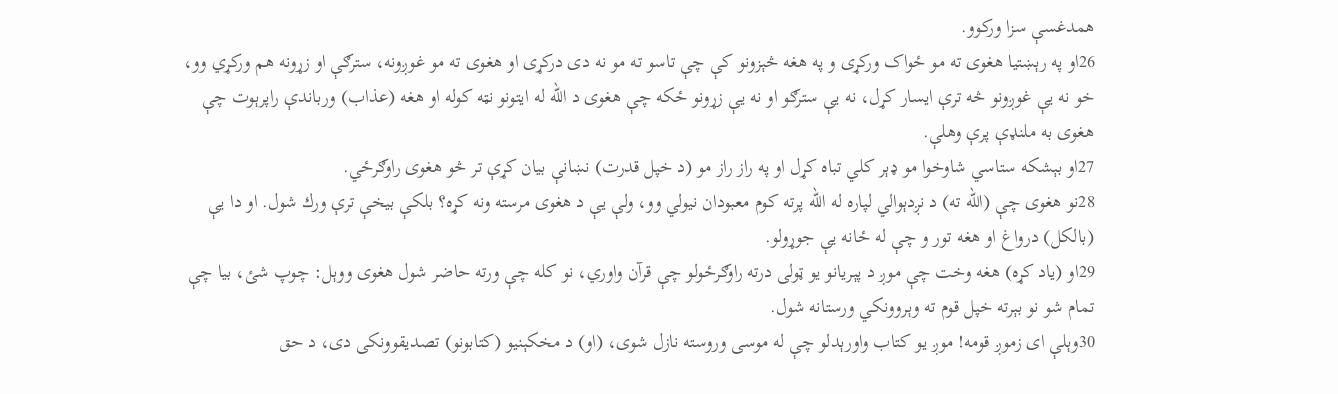همدغسې سزا وركوو.
26او په رېښتيا هغوى ته مو ځواک وركړى و په هغه څېزونو کې چې تاسو ته مو نه دى دركړى او هغوى ته مو غوږونه، سترګې او زړونه هم وركړي وو، خو نه يې غوږونو څه ترې ايسار كړل، نه يې سترګو او نه يې زړونو ځكه چې هغوى د الله له ايتونو نټه کوله او هغه (عذاب) ورباندې راپرېوت چې هغوى به ملنډې پرې وهلې.
27او بېشكه ستاسي شاوخوا مو ډېر كلي تباه كړل او په راز راز مو (د خپل قدرت) نښانې بيان كړې تر څو هغوى راوګرځي.
28نو هغوى چې (الله ته) د نږدېوالي لپاره له الله پرته كوم معبودان نيولي وو، ولې يې د هغوى مرسته ونه كړه؟ بلكې بيخې ترې ورك شول. او دا يې (بالكل) درواغ او هغه تور و چې له ځانه يې جوړولو.
29او (ياد كړه) هغه وخت چې موږ د پېريانو يو ټولى درته راوګرځولو چې قرآن واوري، نو كله چې ورته حاضر شول هغوی ووېل: چوپ شئ، بيا چې تمام شو نو بېرته خپل قوم ته وېروونكي ورستانه شول.
30وېلې ای زموږ قومه! موږ يو كتاب واورېدلو چې له موسى وروسته نازل شوی، (او) د مخكېنيو (كتابونو) تصديقوونكى دى، د حق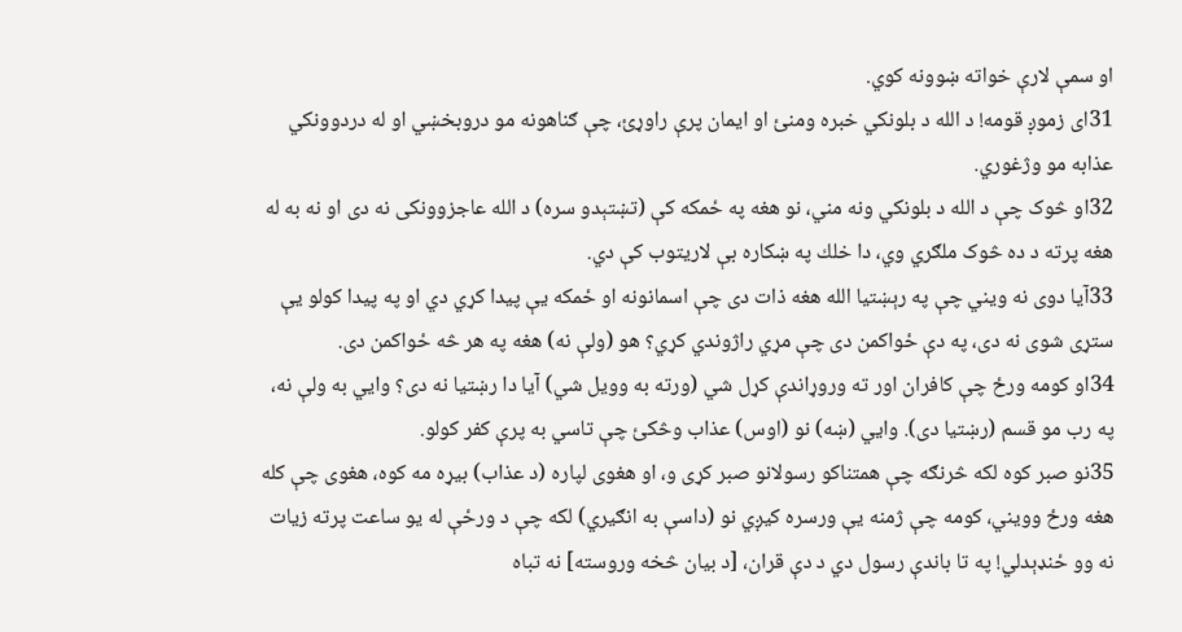او سمې لارې خواته ښوونه كوي.
31ای زموږ قومه! د الله د بلونكي خبره ومنئ او ايمان پرې راوړئ، چې ګناهونه مو دروبخښي او له دردوونکي عذابه مو وژغوري.
32او څوک چې د الله د بلونكي ونه مني، نو هغه په ځمكه كې (تښتېدو سره) د الله عاجزوونكى نه دى او نه به له هغه پرته د ده څوک ملګري وي، دا خلك په ښكاره بې لاريتوب كې دي.
33آيا دوى نه ويني چې په رېښتيا الله هغه ذات دی چې اسمانونه او ځمكه يې پيدا كړي دي او په پيدا كولو یې ستړی شوی نه دى، په دې ځواکمن دى چې مړي راژوندي كړي؟ هو (ولې نه) هغه په هر څه ځواکمن دى.
34او كومه ورځ چې كافران اور ته وروړاندې كړل شي (ورته به وویل شي) آيا دا رښتيا نه دى؟ وايي به ولې نه، په رب مو قسم (رښتيا دى). وايي (ښه) نو (اوس) عذاب وڅكئ چې تاسي به پرې کفر کولو.
35نو صبر كوه لكه څرنګه چې همتناكو رسولانو صبر کړی و، او هغوى لپاره (د عذاب) بيړه مه كوه، هغوى چې كله هغه ورځ وويني، كومه چې ژمنه يې ورسره كيږي نو (داسې به انګيري) لكه چې د ورځې له يو ساعت پرته زيات نه وو ځنډېدلي! په تا باندې رسول دي د دې قران، [د بیان څخه وروسته] نه تباه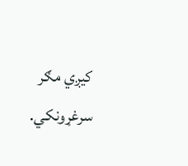کیږي مګر سرغړونکي.